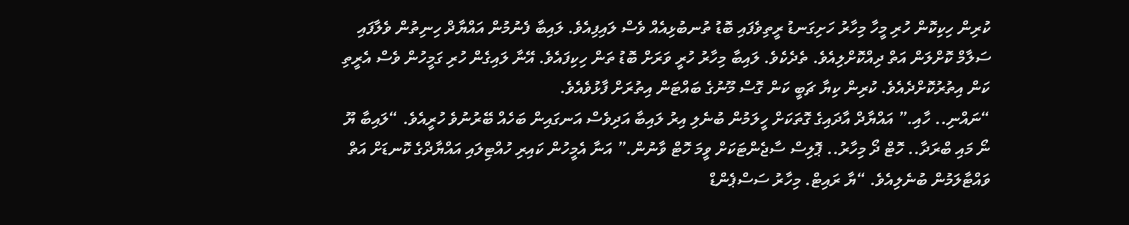ކުރިން ހިކިކޮން ހުރި މީހާ މިހާރު ހަށިގަނޑު ރީތިވެފައި ބޮޑު ތުނބުޅިއެއް ވެސް ލައިފިއެވެ. ލައިބާ ފެނުމުން އައްޔާދް ހިނިތުން ވެލާފައި ސަލާމް ކޮށްލަން އަތް ދިއްކޮށްލިއެވެ. ތެދެކެވެ. ލައިބާ މިހާރު ހުރީ ވަރަށް ބޮޑު ތަން ހިކިފައެވެ. އޭނާ ލައިގެން ހުރި ގަމީހުން ވެސް އެރީތި ކަން އިތުރުކޮށްދެއެވެ. ކުރިން ކިޔާ ޗަބީ ކަން ގޮސް މޫނުގެ ބައްޓަން އިތުރަށް ފާޅުވެއެވެ.
“ނައްނި.. ހާއި.” އައްޔާދް އާދައިގެ ގޮތަކަށް ހީލަމުން ބުނެލި އިރު ލައިބާ އަދިވެސް އަނގައިން ބަހެއް ބޭރުނުވެ ހުރީއެވެ. “ލައިބާ ޔޫ ނޯ މައި ބްރަދާ.. ހޮޓް ދޯ މިހާރު.. ޕޮލިސް ސާޖެންޓަކަށް ވީމަ ހޮޓް ވާނުން.” އަނާ އެމީހުން ކައިރި ހުއްޓިލައި އައްޔާދްގެ ކޮނޑަށް އަތް ވައްޓާލަމުން ބުނެލިއެވެ. “ޔާ ރައިޓް. މިހާރު ސަސްޕެންޑް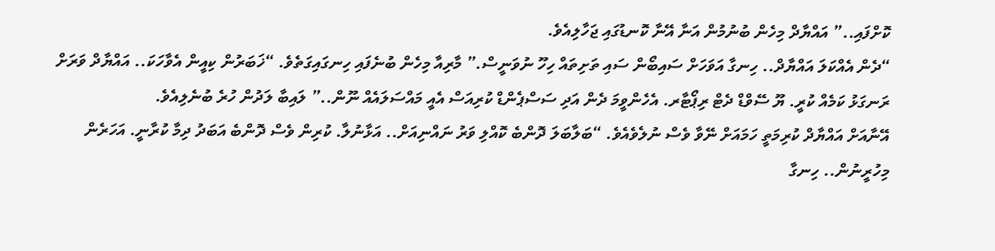ކޮށްފައި..” އައްޔާދް މިހެން ބުނުމުން އަނާ އޭނާ ކޮނޑުގައި ޖަހާލިއެވެ.
“ދެން އެއްކަލަ އައްޔާދް.. ހިނގާ އަވަހަށް ސައިބޯން ސައި ތަށިތައް ހިހޫ ނުވަނީސް.” މާރިއާ މިހެން ބުނެފައި ހިނގައިގަތެވެ. “ޚަބަރުން ކިއީން އެވާހަކަ.. އައްޔާދް ވަރަށް ރަނގަޅު ކަމެއް ކުރީ. ޔޫ ސޭވްޑް ދެޓް ރިޕޯޓާރ. އެހެންވީމަ ދެން އަދި ސަސްޕެންޑް ކުރިއަސް އެއީ މައްސަލައެއް ނޫން..” ލައިބާ ލަދުން ހުރެ ބުނެލިއެވެ.
އޭނާއަށް އައްޔާދް ކުރިމަތީ ހަމައަށް ނޭވާ ވެސް ނުލެވެއެވެ. “ބަލާބަލަ ދޮންބެ ކޮއްލި ވަރު ނައްނިއަށް.. އަޅާނުލާ. ކުރިން ވެސް ދޮންބެ އަބަދު ދިމާ ކުރާނީ. އަހަރެން މިހުރީނުން.. ހިނގާ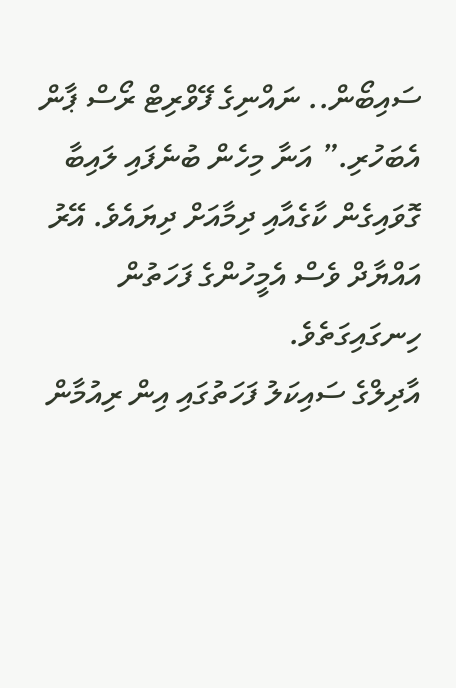ސައިބޯން.. ނައްނިގެ ފޭވްރިޓް ރޯސް ޕާން އެބަހުރި.” އަނާ މިހެން ބުނެފައި ލައިބާ ގޮވައިގެން ކާގެއާއި ދިމާއަށް ދިޔައެވެ. އޭރު އައްޔާދް ވެސް އެމީހުންގެ ފަހަތުން ހިނގައިގަތެވެ.
އާދިލްގެ ސައިކަލު ފަހަތުގައި އިން ރިއުމާން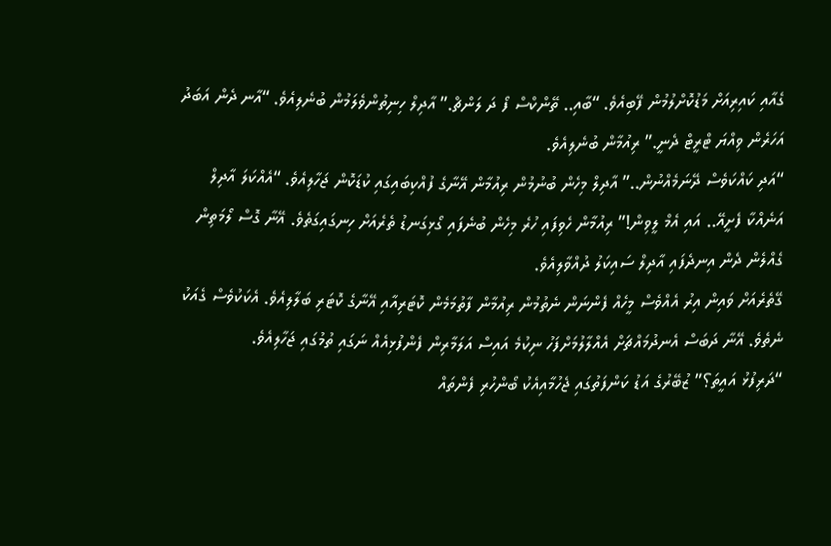ގެއާއި ކައިރިއަށް މަޑުކޮށްލުމުން ފޭބިއެވެ. “ބާއި.. ތޭންކްސް ފޯ ދަ ލަންޗް.” އާދިލް ހިނިތުންވެލަމުން ބުނެލިއެވެ. “އާނ ދެން އަބަދު އަހަރެން ވިއްޔަ ޓްރީޓް ދެނީ.” ރިއުމާން ބުނެލިއެވެ.
“އަދި ކައްކަވެސް ދޭނަމެއްނުން..” އާދިލް މިހެން ބުނުމުން ރިއުމާން އޭނާގެ ފުއްކިބައިގައި ކުޑަކޮން ޖަހާލިއެވެ. “އެއްކަލަ އާދިލް އަނެއްކާ ފެށީއޭ.. އައި އެމް ލީވިން!” ރިއުމާން ހެވިފައި ހުރެ މިހެން ބުނެފައި ގޯޅިގަނޑު ތެރެއަށް ހިނގައިގަތެވެ. އޭނާ ގޮސް ލޯމަތިން ގެއްލެން ދެން އިނދެފައި އާދިލް ސައިކަލު ދުއްވާލިއެވެ.
ގޭތެރެއަށް ވައިން އިރު އެއްވެސް މީހެއް ފެންނަން ނެތުމުން ރިއުމާން ފާތުމަމެން ކޮޓަރިއާއި އޭނާގެ ކޮޓަރި ބަލާލިއެވެ. އެކަކުވެސް ގެއަކު ނެތެވެ. އޭނާ ދަބަސް އެނދުމައްޗަށް އެއްލާލުމަށްފަހު ނިކުމެ އައިސް އަލަމާރިން ފެންފުޅިއެއް ނަގައި ތުމުގައި ޖަހާލިއެވެ.
“ދަރިފުޅު އައީތަ؟” ޒުބޭރުގެ އަޑު ކަންފަތުގައި ޖެހުމާއިއެކު ބޯންހުރި ފެންތައް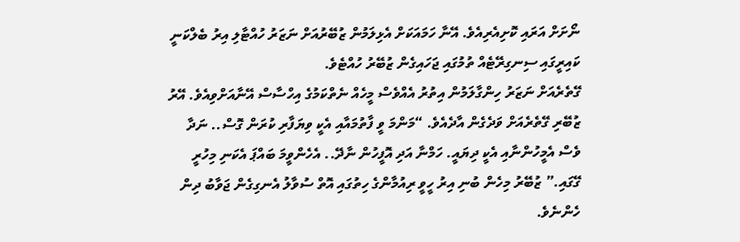ނޯށަށް އަރައި ކޮށިއެރިއެވެ. އޭނާ ހަމައަކަށް އެޅިލަމުން ޒުބޭރުއަށް ނަޒަރު ހުއްޓާލި އިރު ބެލްކަނީ ކައިރީގައި ސިނގިރޭޓެއް ތުމުގައި ޖަހައިގެން ޒުބޭރު ހުއްޓެވެ.
ގޭތެރެއަށް ނަޒަރު ހިންގާލަމުން އިތުރު އެއްވެސް މީހެއް ނެތްކަމުގެ އިހްސާސް އޭނާއަށްވިއެވެ. އޭރު ޒުބޭރި ގޭތެރެއަށް ވަދެގެން އާދެއެވެ. “މަންމަ ވީ ފާތުމައާއި އެކީ ވިޔަފާރި ކުރަން ގޮސް.. ނަދާ ވެސް އެމީހުންނާއި އެކީ ދިޔައީ. ހަމްނާ އަދި އޮފީހުން ނާދޭ.. އެހެންވީމަ ބައްޕަ އެކަނި މިހުރީ ގޭގައި.” ޒުބޭރު މިހެން ބުނި އިރު ހީވީ ރިއުމާންގެ ހިތުގައި އޮތް ސުވާލު އެނގިގެން ޖަވާބު ދިން ހެންނެވެ.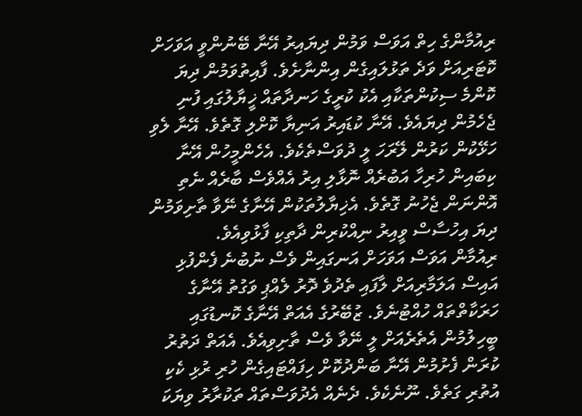ރިއުމާންގެ ހިތް އަވަސް ވަމުން ދިޔައިރު އޭނާ ބޭނުންވީ އަވަހަށް ކޮޓަރިއަށް ވަދެ ތަޅުލައިގެން އިންނާށެވެ. ފާއިތުވަމުން ދިޔަ ކޮންމެ ސިކުންތަކާއި އެކު ކުރީގެ ހަނދާތައް ޚީޔާލުގައި ފުނި ޖެހެމުން ދިޔައެވެ. އޭނާ ކުޑައިރު އަނިޔާ ކޮށްލި ގޮތެވެ. އޭނާ ލެވި ހަޅޭކުން ކަރުން ލޭރަހަ ލީ ދުވަސްތެކެވެ. އެހެންމީހުން އޭނާ ކިބައިން ހުރިހާ އަބުރެއް ނޮޅާލި އިރު އެއްވެސް ބާރެއް ނެތި އޮންނަން ޖެހުނު ގޮތެވެ. އެޚިޔާލުތަކުން އޭނާގެ ނޭވާ ތާށިވަމުން ދިޔަ އިހުސާސް ވީއިރު ނިއްކުރިން ދާތިކި ފާޅުވިއެވެ.
ރިއުމާން އަވަސް އަވަހަށް އަނގައިން ވެސް ނުބުނެ ފެންފުޅި އައިސް އަލަމާރިއަށް ލާފައި ތެދުވެ ދޮރު ލެއްޕި ވަގުތު އޭނާގެ ހަރަކާތްތައް ހުއްޓުނެވެ. ޒުބޭރުގެ އެއަތް އޭނާގެ ކޮނޑުގައި ބީހިލުމުން އެތެރެއަށް ލީ ނޭވާ ވެސް ތާށިވިއެވެ. އެއަތް ދަތުރު ކުރަން ފެށުމުން އޭނާ ބަންދުކޮށް ހިފައްޓައިގެން ހުރި ރުޅި ކެކި އުތުރި ގަތެވެ. ނޫނެކެވެ. ދެނެއް އެދުވަސްތައް ތަކުރާރު ވިޔަކަ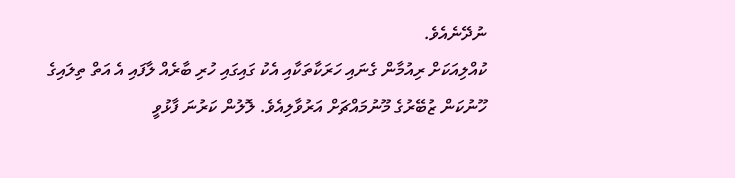ނުދޭނެއެވެ.
ކުއްލިއަކަށް ރިއުމާން ގެނައި ހަރަކާތަކާއި އެކު ގައިގައި ހުރި ބާރެއް ލާފައި އެ އަތް ތިލައިގެ ހޫނުކަން ޒުބޭރުގެ މޫނުމައްޗަށް އަރުވާލިއެވެ. ލޮލުން ކަރުނަ ފާޅުވީ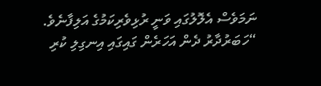ނަމަވެސް އެލޮލުގައި ވަނީ ރުޅިވެރިކަމުގެ އަލިފާނެވެ. “ހަބަރުދާރު ދެން އަހަރެން ގައިގައި އިނގިލި ކުރި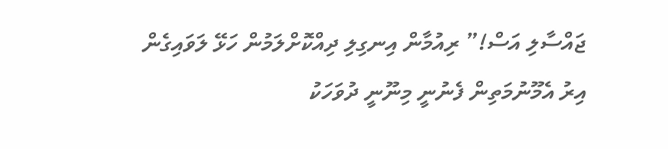ޖައްސާލި އަސް!” ރިއުމާން އިނގިލި ދިއްކޮށްލަމުން ހަޅޭ ލަވައިގެން އިރު އެމޫނުމަތިން ފެނުނީ މިނޫނީ ދުވަހަކު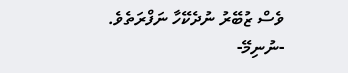ވެސް ޒުބޭރު ނުދެކޭހާ ނަފްރަތެވެ.
-ނުނިމޭ-